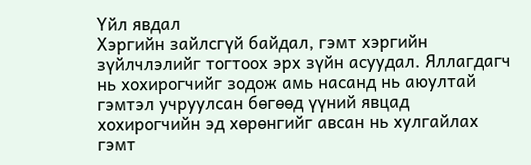Үйл явдал
Хэргийн зайлсгүй байдал, гэмт хэргийн зүйлчлэлийг тогтоох эрх зүйн асуудал. Яллагдагч нь хохирогчийг зодож амь насанд нь аюултай гэмтэл учруулсан бөгөөд үүний явцад хохирогчийн эд хөрөнгийг авсан нь хулгайлах гэмт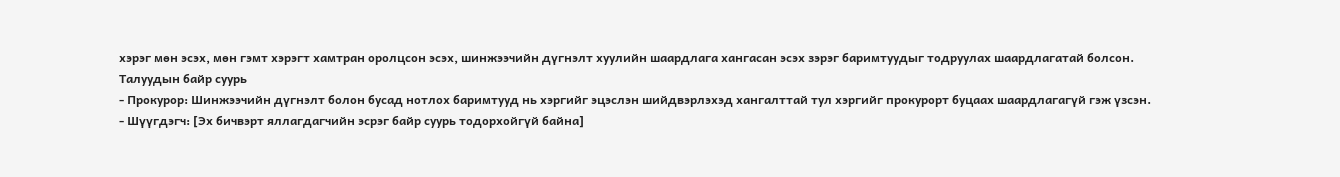хэрэг мөн эсэх, мөн гэмт хэрэгт хамтран оролцсон эсэх, шинжээчийн дүгнэлт хуулийн шаардлага хангасан эсэх зэрэг баримтуудыг тодруулах шаардлагатай болсон.
Талуудын байр суурь
- Прокурор: Шинжээчийн дүгнэлт болон бусад нотлох баримтууд нь хэргийг эцэслэн шийдвэрлэхэд хангалттай тул хэргийг прокурорт буцаах шаардлагагүй гэж үзсэн.
- Шүүгдэгч: [Эх бичвэрт яллагдагчийн эсрэг байр суурь тодорхойгүй байна]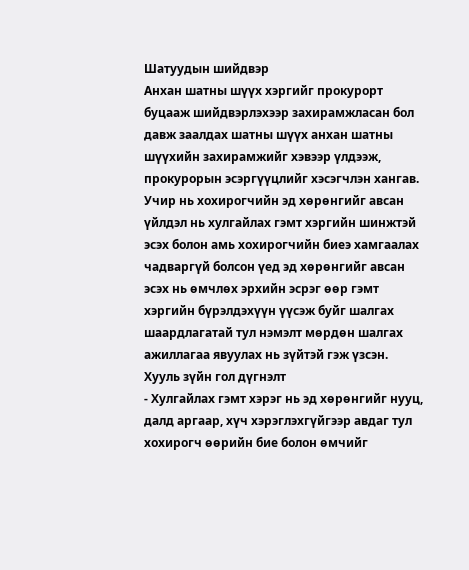Шатуудын шийдвэр
Анхан шатны шүүх хэргийг прокурорт буцааж шийдвэрлэхээр захирамжласан бол давж заалдах шатны шүүх анхан шатны шүүхийн захирамжийг хэвээр үлдээж, прокурорын эсэргүүцлийг хэсэгчлэн хангав. Учир нь хохирогчийн эд хөрөнгийг авсан үйлдэл нь хулгайлах гэмт хэргийн шинжтэй эсэх болон амь хохирогчийн биеэ хамгаалах чадваргүй болсон үед эд хөрөнгийг авсан эсэх нь өмчлөх эрхийн эсрэг өөр гэмт хэргийн бүрэлдэхүүн үүсэж буйг шалгах шаардлагатай тул нэмэлт мөрдөн шалгах ажиллагаа явуулах нь зүйтэй гэж үзсэн.
Хууль зүйн гол дүгнэлт
- Хулгайлах гэмт хэрэг нь эд хөрөнгийг нууц, далд аргаар, хүч хэрэглэхгүйгээр авдаг тул хохирогч өөрийн бие болон өмчийг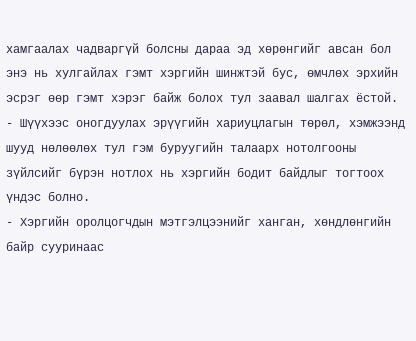хамгаалах чадваргүй болсны дараа эд хөрөнгийг авсан бол энэ нь хулгайлах гэмт хэргийн шинжтэй бус, өмчлөх эрхийн эсрэг өөр гэмт хэрэг байж болох тул заавал шалгах ёстой.
- Шүүхээс оногдуулах эрүүгийн хариуцлагын төрөл, хэмжээнд шууд нөлөөлөх тул гэм буруугийн талаарх нотолгооны зүйлсийг бүрэн нотлох нь хэргийн бодит байдлыг тогтоох үндэс болно.
- Хэргийн оролцогчдын мэтгэлцээнийг ханган, хөндлөнгийн байр сууринаас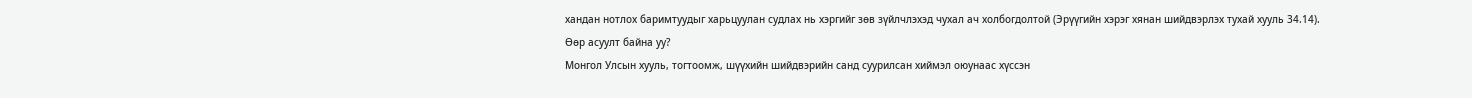хандан нотлох баримтуудыг харьцуулан судлах нь хэргийг зөв зүйлчлэхэд чухал ач холбогдолтой (Эрүүгийн хэрэг хянан шийдвэрлэх тухай хууль 34.14).
Өөр асуулт байна уу?
Монгол Улсын хууль, тогтоомж, шүүхийн шийдвэрийн санд суурилсан хиймэл оюунаас хүссэн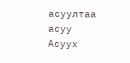асуултаа асуу
Асуух